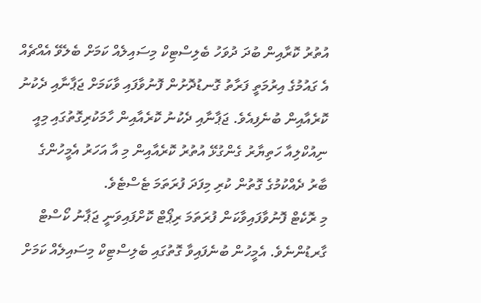އުތުރު ކޮރާއިން ބުދަ ދުވަހު ބެލިސްޓިކް މިސައިލެއް ކަމަށް ބެލެވޭ އެއްޗެއް އެ ގައުމުގެ އިރުމަތީ ފަރާތު ގޮނޑުދޮށުން ފޮނުވާފައި ވާކަމަށް ޖަޕާނާއި ދެކުނު ކޮރެއާއިން ބުނެފިއެވެ. ޖަޕާނާއި ދެކުނު ކޮރެއާއިން ހާމަކުރިގޮތުގައި މިއީ ނިއުކްލިއާ ހަތިޔާރު ގެންގުޅޭ އުތުރު ކޮރެއާއިން މި އާ އަހަރު އެމީހުންގެ ބާރު ދެއްކުމުގެ ގޮތުން ކުރި މިފަދަ ފުރަތަމަ ޓެސްޓެވެ.
މި ރޮކެޓް ފޮނުވާފައިވާކަން ފުރަތަމަ ރިޕޯޓް ކޮށްފައިވަނީ ޖަޕާނު ކޯސްޓް ގާރޑުންނެވެ. އެމީހުން ބުނެފައިވާ ގޮތުގައި ބެލިސްޓިކް މިސައިލެއް ކަމަށް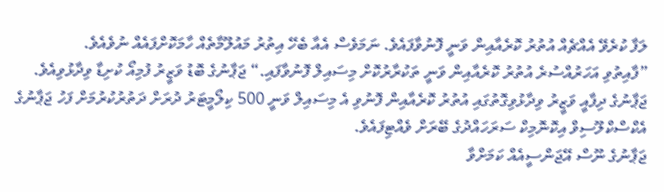ލަފާ ކުރެވޭ އެއްޗެއް އުތުރު ކޮރެއާއިން ވަނީ ފޮނުވާފައެވެ. ނަމަވެސް އެއާ ބެހޭ އިތުރު މައުލޫމާތެއް ހާމަކޮށްފައެއް ނުވެއެވެ.
”ފާއިތުވި އަހަރުއްސުރެ އުތުރު ކޮރެއާއިން ވަނީ ތަކުރާރުކޮށް މިސައިލް ފޮނުވާފައި.“ ޖަޕާނުގެ ބޮޑު ވަޒީރު ފުމިއޯ ކުށިޑާ ވިދާޅުވިއެވެ.
ޖަޕާނުގެ ދިފާއީ ވަޒީރު ވިދާޅުވިގޮތުގައި އުތުރު ކޮރެއާއިން ފޮނުވި އެ މިސައިލް ވަނީ 500 ކިލޯމީޓަރު ދުރަށް ދަތުރުކުރުމަށް ފަހު ޖަޕާނުގެ އެކްސްކްލޫސިވް އިކޮނޮމިކް ސަރަހައްދުގެ ބޭރަށް ވެއްޓިފައެވެ.
ޖަޕާނުގެ ނޫސް އޭޖަންސީއެއް ކަމަށްވާ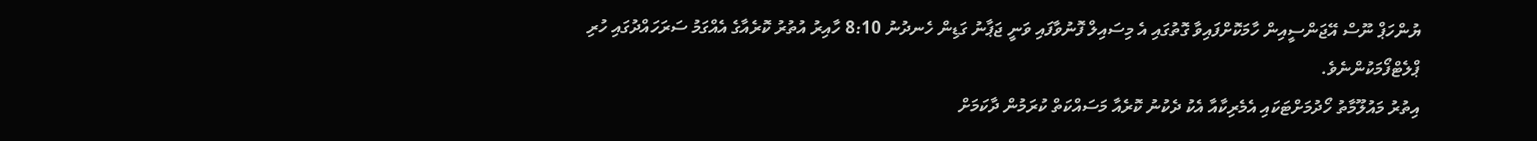ޔުންހަޕް ނޫސް އޭޖަންސީއިން ހާމަކޮށްފައިވާ ގޮތުގައި އެ މިސައިލް ފޮނުވާފައި ވަނީ ޖަޕާނު ގަޑިން ހެނދުނު 8:10 ހާއިރު އުތުރު ކޮރެއާގެ އެއްގަމު ސަރަހައްދުގައި ހުރި ޕްލެޓްފޯމަކުންނެވެ.
އިތުރު މައުލޫމާތު ހޯދުމަށްޓަކައި އެމެރިކާއާ އެކު ދެކުނު ކޮރެއާ މަސައްކަތް ކުރަމުން ދާކަމަށް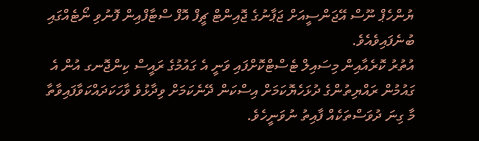ޔުންހެޕް ނޫސް އޭޖަންސީއަށް ޖަޕާނުގެ ޖޮއިންޓް ޗީފް އޮފް ސްޓާފްއިން ފޮނުވި ނޯޓެއްގައި ބުނެފައިވެއެވެ.
އުތުރު ކޮރެއާއިން މިސައިލް ޓެސްޓްކޮށްފައި ވަނީ އެ ގައުމުގެ ރައީސް ކިންޖޮނގ އުން އެ ގައުމުން ރައްޔިތުންގެ ދުޅަހެޔޮކަމަށް އިސްކަން ދޭނެކަމަށް ވިދާޅުވެ ވާހަކަދައްކަވާފައިވާތާ މާ ގިނަ ދުވަސްތަކެއް ފާއިތު ނުވަނީހެވެ.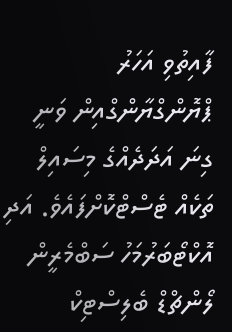ފާއިތުވި އަހަރު ޕްޔޮންގްޔާންގްއިން ވަނީ ގިނަ އަދަދެއްގެ މިސައިލް ތަކެއް ޓެސްޓްކޮށްފައެވެ. އަދި އޮކްޓޯބަރުމަހު ސަބްމެރީން ލޯންޗްޑް ބެލިސްޓިކް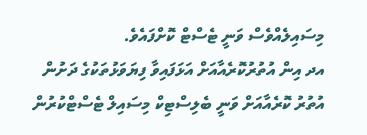މިސައިލެއްވެސް ވަނީ ޓެސްޓް ކޮށްފައެވެ.
އދ އިން އުތުރުކޮރެއާއަށް އަޅަފައިވާ ފިޔަވަޅުތަކުގެ ދަށުން އުތުރު ކޮރެއާއަށް ވަނީ ބެލިސްޓިކް މިސައިލް ޓެސްޓްކުރުން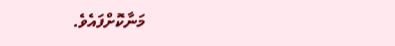މަނާކޮށްފައެވެ.